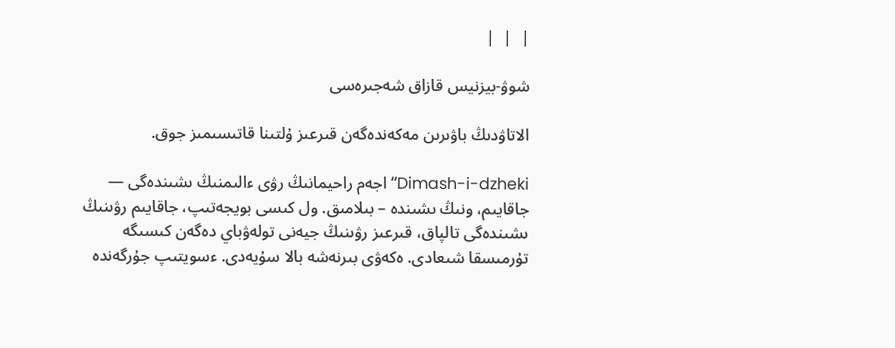|  |  |

شوۋ-بيزنيس قازاق شەجىرەسى

الاتاۋدىڭ باۋىرىن مەكەندەگەن قىرعىز ۇلتىنا قاتىسىمىز جوق.

Dimash-i-dzheki“اجەم راحيمانىڭ رۋى ءالىمنىڭ ىشىندەگى — جاقايىم، ونىڭ ىشىندە – بىلامىق. ول كىسى بويجەتىپ، جاقايىم رۋىنىڭ ىشىندەگى تالپاق، قىرعىز رۋىنىڭ جيەنى تولەۋباي دەگەن كىسىگە تۇرمىسقا شىعادى. ەكەۋى بىرنەشە بالا سۇيەدى. ءسويتىپ جۇرگەندە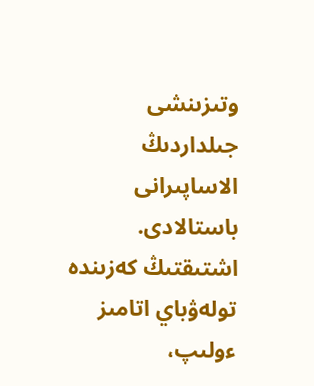وتىزىنشى جىلداردىڭ الاساپىرانى باستالادى. اشتىقتىڭ كەزىندە تولەۋباي اتامىز ءولىپ،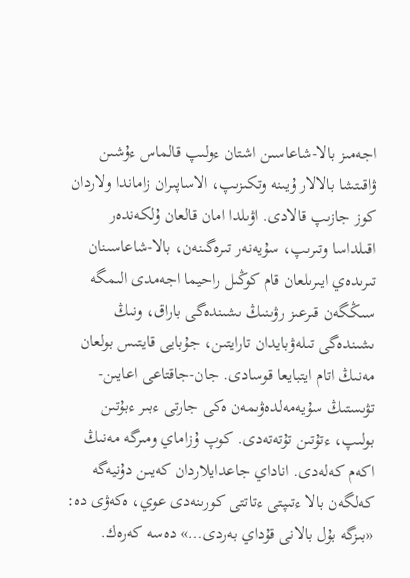اجەمىز بالا-شاعاسىن اشتان ءولىپ قالماس ءۇشىن ۋاقىتشا بالالار ۇيىنە وتكىزىپ، الاساپىران زاماندا ولاردان كوز جازىپ قالادى. اۋىلدا امان قالعان ۇلكەندەر اقىلداسا وتىرىپ، سۇيەنەر تىرەگىنەن، بالا-شاعاسىنان تىرىدەي ايىرىلعان قام كوڭىل راحيما اجەمدى الىمگە سىڭگەن قىرعىز رۋىنىڭ ىشىندەگى باراق، ونىڭ ىشىندەگى تىلەۋبايدان تارايتىن، جۇبايى قايتىس بولعان مەنىڭ اتام ايتبايعا قوسادى. جان-جاقتاعى اعايىن-تۋىستىڭ سۇيەمەلدەۋىمەن ەكى جارتى ءبىر ءبۇتىن بولىپ، ءتۇتىن تۇتەتەدى. كوپ ۇزاماي ومىرگە مەنىڭ اكەم كەلەدى. اناداي جاعدايلاردان كەيىن دۇنيەگە كەلگەن بالا ءتىپتى ءتاتتى كورىنەدى عوي، ەكەۋى دە: «بىزگە بۇل بالانى قۇداي بەردى…» دەسە كەرەك.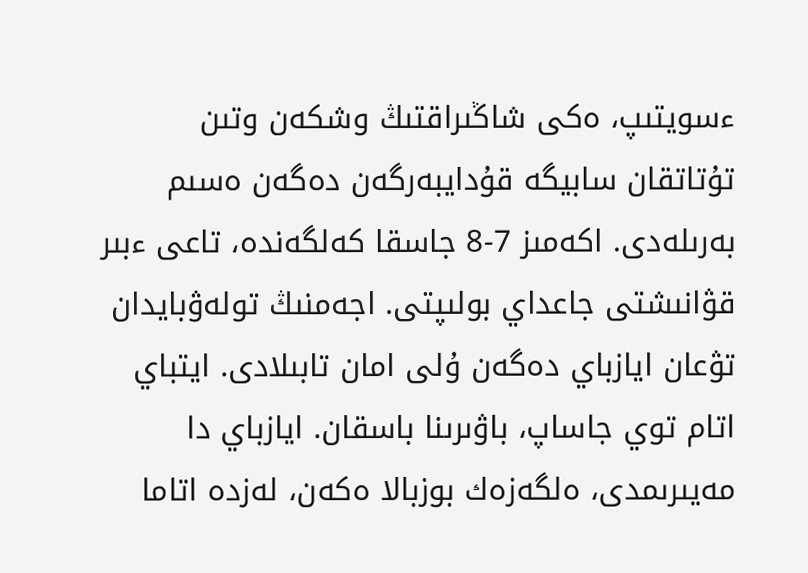ءسويتىپ، ەكى شاڭىراقتىڭ وشكەن وتىن تۇتاتقان سابيگە قۇدايبەرگەن دەگەن ەسىم بەرىلەدى. اكەمىز 7-8 جاسقا كەلگەندە، تاعى ءبىر قۋانىشتى جاعداي بولىپتى. اجەمنىڭ تولەۋبايدان تۋعان ايازباي دەگەن ۇلى امان تابىلادى. ايتباي اتام توي جاساپ، باۋىرىنا باسقان. ايازباي دا مەيىرىمدى، ەلگەزەك بوزبالا ەكەن، لەزدە اتاما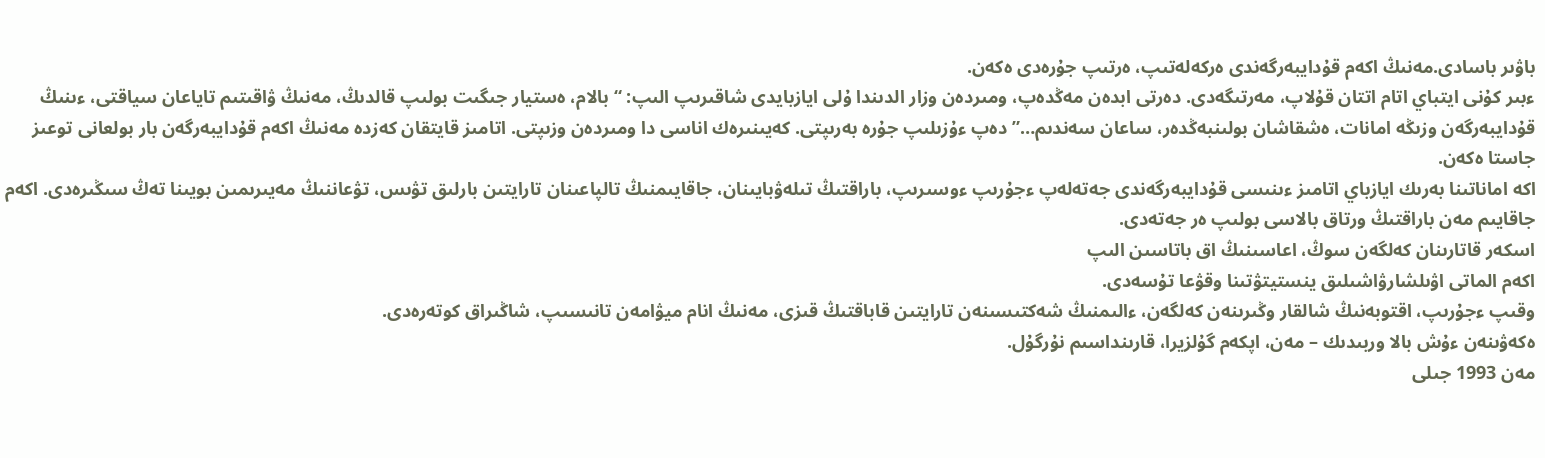باۋىر باسادى.مەنىڭ اكەم قۇدايبەرگەندى ەركەلەتىپ، ەرتىپ جۇرەدى ەكەن.
ءبىر كۇنى ايتباي اتام اتتان قۇلاپ، مەرتىگەدى. دەرتى ابدەن مەڭدەپ، ومىردەن وزار الدىندا ۇلى ايازبايدى شاقىرىپ الىپ: “بالام، ەستيار جىگىت بولىپ قالدىڭ، مەنىڭ ۋاقىتىم تاياعان سياقتى، ءىنىڭ قۇدايبەرگەن وزىڭە امانات، ەشقاشان بولىنبەڭدەر، ساعان سەندىم…” دەپ ءۇزىلىپ جۇرە بەرىپتى. كەيىنىرەك اناسى دا ومىردەن وزىپتى. اتامىز قايتقان كەزدە مەنىڭ اكەم قۇدايبەرگەن بار بولعانى توعىز جاستا ەكەن.
اكە اماناتىنا بەرىك ايازباي اتامىز ءىنىسى قۇدايبەرگەندى جەتەلەپ ءجۇرىپ ءوسىرىپ، باراقتىڭ تىلەۋبايىنان، جاقايىمنىڭ تالپاعىنان تارايتىن بارلىق تۋىس، تۋعاننىڭ مەيىرىمىن بويىنا تەڭ سىڭىرەدى. اكەم جاقايىم مەن باراقتىڭ ورتاق بالاسى بولىپ ەر جەتەدى.
اسكەر قاتارىنان كەلگەن سوڭ، اعاسىنىڭ اق باتاسىن الىپ
اكەم الماتى اۋىلشارۋاشىلىق ينستيتۋتىنا وقۋعا تۇسەدى.
وقىپ ءجۇرىپ، اقتوبەنىڭ شالقار وڭىرىنەن كەلگەن، ءالىمنىڭ شەكتىسىنەن تارايتىن قاباقتىڭ قىزى، مەنىڭ انام ميۋامەن تانىسىپ، شاڭىراق كوتەرەدى.
ەكەۋىنەن ءۇش بالا وربىدىك – مەن، اپكەم گۇلزيرا، قارىنداسىم نۇرگۇل.
مەن 1993 جىلى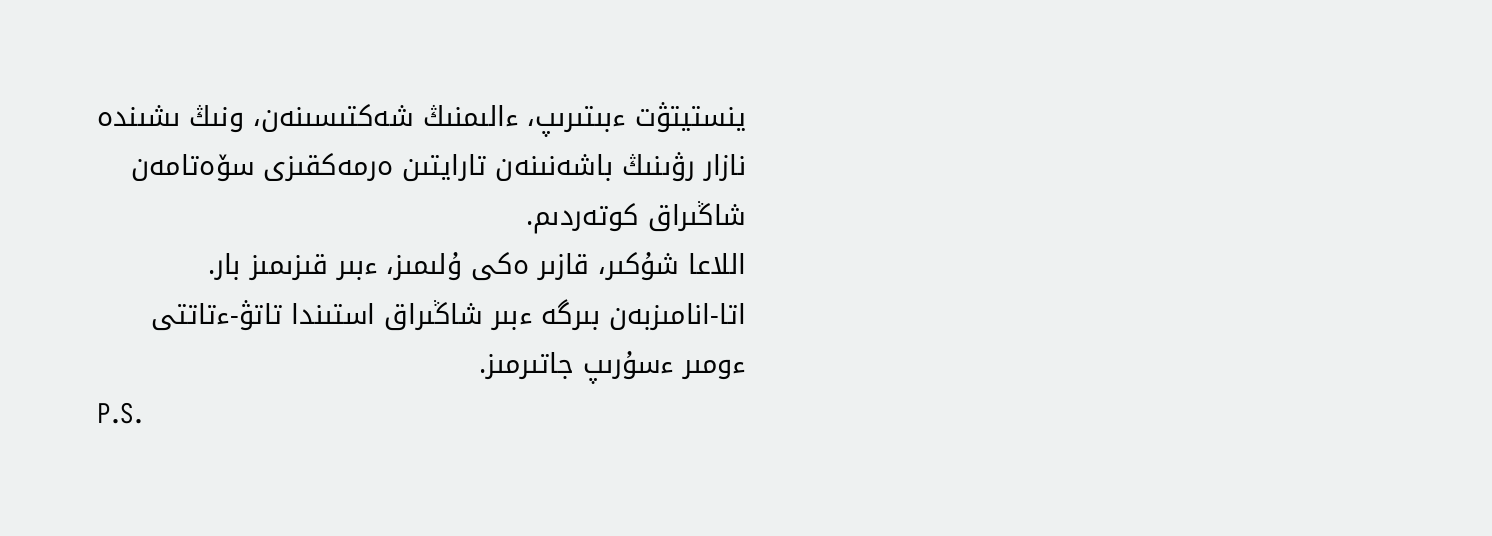ينستيتۋت ءبىتىرىپ، ءالىمنىڭ شەكتىسىنەن، ونىڭ ىشىندە نازار رۋىنىڭ باشەنىنەن تارايتىن ەرمەكقىزى سۆەتامەن شاڭىراق كوتەردىم.
اللاعا شۇكىر، قازىر ەكى ۇلىمىز، ءبىر قىزىمىز بار.
اتا-انامىزبەن بىرگە ءبىر شاڭىراق استىندا تاتۋ-ءتاتتى ءومىر ءسۇرىپ جاتىرمىز.
P.S.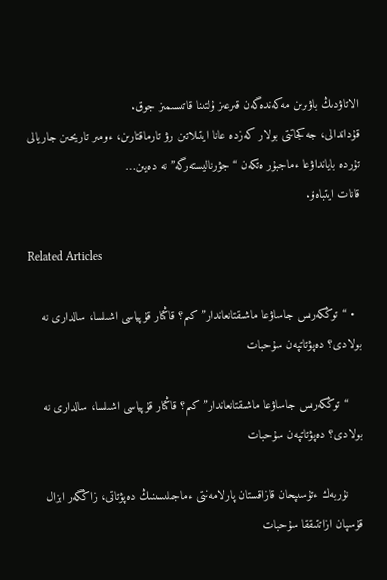الاتاۋدىڭ باۋىرىن مەكەندەگەن قىرعىز ۇلتىنا قاتىسىمىز جوق.
قۇداندالى، جەكجاتتى بولار كەزدە عانا ايتىلاتىن رۋ تارماقتارىن، ءومىر تاريحىن جاريالى تۇردە بايانداۋعا ءماجبۇر ەتكەن “جۋرناليستەرگە” نە دەيىن…
قانات ايتباەۆ.

Related Articles

  • “توڭكەرىس جاساۋعا ماشىقتانعاندار” كىم؟ قاڭتار قۇپياسى اشىلسا، سالدارى نە بولادى؟ دەپۋتاتپەن سۇحبات

    “توڭكەرىس جاساۋعا ماشىقتانعاندار” كىم؟ قاڭتار قۇپياسى اشىلسا، سالدارى نە بولادى؟ دەپۋتاتپەن سۇحبات

    نۇربەك ءتۇسىپحان قازاقستان پارلامەنتى ءماجىلىسىنىڭ دەپۋتاتى، زاڭگەر ابزال قۇسپان ازاتتىققا سۇحبات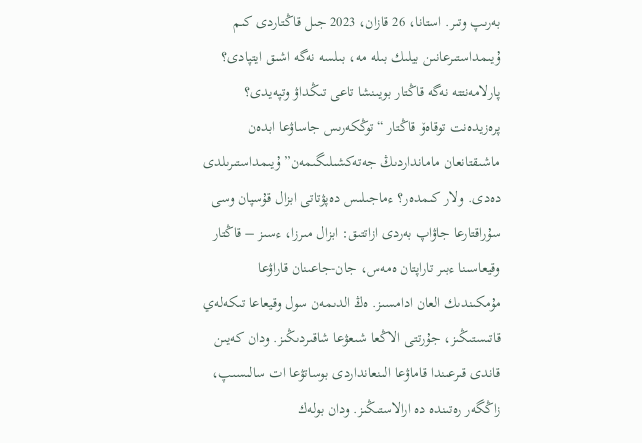بەرىپ وتىر. استانا، 26 قازان، 2023 جىل قاڭتاردى كىم ۇيىمداستىرعانىن بيلىك بىلە مە، بىلسە نەگە اشىق ايتپادى؟ پارلامەنتتە نەگە قاڭتار بويىنشا تاعى تىڭداۋ وتپەيدى؟ پرەزيدەنت توقاەۆ قاڭتار “توڭكەرىس جاساۋعا ابدەن ماشىقتانعان مامانداردىڭ جەتەكشىلىگىمەن” ۇيىمداستىرىلدى دەدى. ولار كىمدەر؟ ءماجىلىس دەپۋتاتى ابزال قۇسپان وسى سۇراقتارعا جاۋاپ بەردى ازاتتىق: ابزال مىرزا، ءسىز – قاڭتار وقيعاسىنا ءبىر تاراپتان ەمەس، جان-جاعىنان قاراۋعا مۇمكىندىك العان ادامسىز. ەڭ الدىمەن سول وقيعاعا تىكەلەي قاتىستىڭىز، جۇرتتى الاڭعا شىعۋعا شاقىردىڭىز. ودان كەيىن قاندى قىرعىندا قاماۋعا الىنعانداردى بوساتۋعا ات سالىسىپ، زاڭگەر رەتىندە دە ارالاستىڭىز. ودان بولەك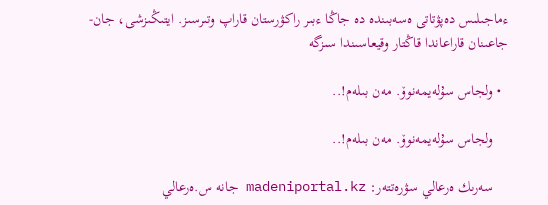ءماجىلىس دەپۋتاتى ەسەبىندە دە جاڭا ءبىر راكۋرستان قاراپ وتىرسىز. ايتىڭىزشى، جان-جاعىنان قاراعاندا قاڭتار وقيعاسىندا سىزگە

  • ولجاس سۇلەيمەنوۆ. مەن بىلەم!..

    ولجاس سۇلەيمەنوۆ. مەن بىلەم!..

    سەرىك ەرعالي سۋرەتتەر: madeniportal.kz جانە س.ەرعالي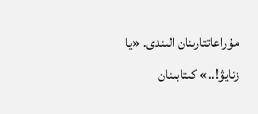مۇراعاتتارىنان الىندى. «يا زنايۋ!..» كىتابىنان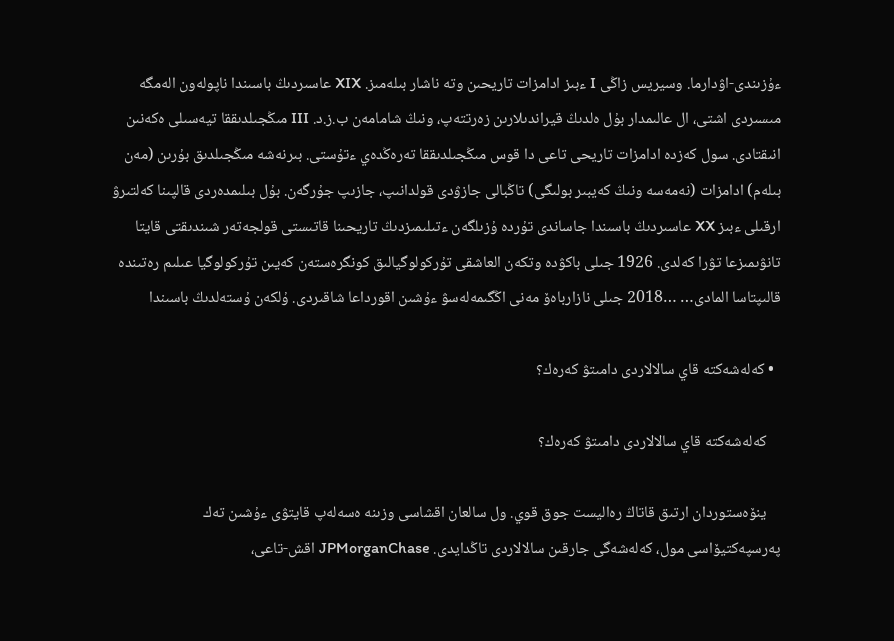ءۇزىندى-اۋدارما. وسيريس زاڭى I ءبىز ادامزات تاريحىن وتە ناشار بىلەمىز. XIX عاسىردىڭ باسىندا ناپولەون الەمگە مىسىردى اشتى، ال عالىمدار بۇل ەلدىڭ قيراندىلارىن زەرتتەپ، ونىڭ شامامەن ب.ز.د. III مىڭجىلدىققا تيەسىلى ەكەنىن انىقتادى. سول كەزدە ادامزات تاريحى تاعى دا قوس مىڭجىلدىققا تەرەڭدەي ءتۇستى. بىرنەشە مىڭجىلدىق بۇرىن (مەن بىلەم) ادامزات (نەمەسە ونىڭ كەيبىر بولىگى) تاڭبالى جازۋدى قولدانىپ، جازىپ جۇرگەن. بۇل بىلىمدەردى قالپىنا كەلتىرۋ ارقىلى ءبىز XX عاسىردىڭ باسىندا جاساندى تۇردە ۇزىلگەن ءتىلىمىزدىڭ تاريحىنا قاتىستى قولجەتەر شىندىقتى قايتا تانۋىمىزعا تۋرا كەلدى. 1926 جىلى باكۋدە وتكەن العاشقى تۇركولوگيالىق كونگرەستەن كەيىن تۇركولوگيا عىلىم رەتىندە قالىپتاسا المادى… …2018 جىلى نازارباەۆ مەنى اڭگىمەلەسۋ ءۇشىن اقورداعا شاقىردى. ۇلكەن ۇستەلدىڭ باسىندا

  • كەلەشەكتە قاي سالالاردى دامىتۋ كەرەك؟

    كەلەشەكتە قاي سالالاردى دامىتۋ كەرەك؟

    ينۆەستوردان ارتىق قاتاڭ رەاليست جوق قوي. ول سالعان اقشاسى وزىنە ەسەلەپ قايتۋى ءۇشىن تەك پەرسپەكتيۆاسى مول، كەلەشەگى جارقىن سالالاردى تاڭدايدى. JPMorganChase اقش-تاعى،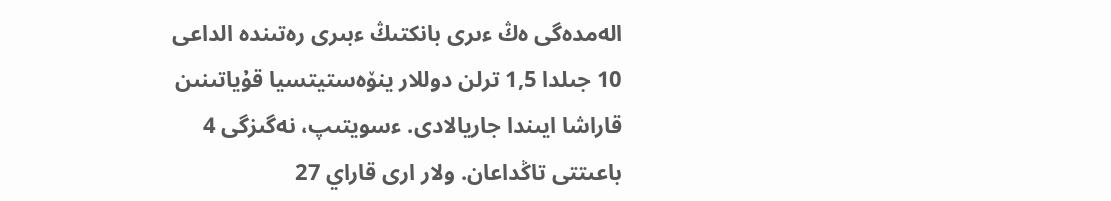الەمدەگى ەڭ ءىرى بانكتىڭ ءبىرى رەتىندە الداعى 10 جىلدا 1,5 ترلن دوللار ينۆەستيتسيا قۇياتىنىن قاراشا ايىندا جاريالادى. ءسويتىپ، نەگىزگى 4 باعىتتى تاڭداعان. ولار ارى قاراي 27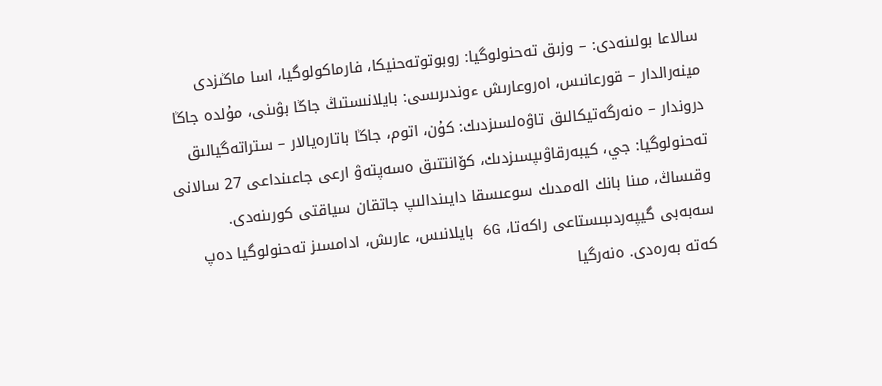سالاعا بولىنەدى: – وزىق تەحنولوگيا: روبوتوتەحنيكا، فارماكولوگيا، اسا ماڭىزدى مينەرالدار – قورعانىس، اەروعارىش ءوندىرىسى: بايلانىستىڭ جاڭا بۋىنى، مۇلدە جاڭا دروندار – ەنەرگەتيكالىق تاۋەلسىزدىك: كۇن، اتوم، جاڭا باتارەيالار – ستراتەگيالىق تەحنولوگيا: جي، كيبەرقاۋىپسىزدىك، كۆانتتىق ەسەپتەۋ ارعى جاعىنداعى 27 سالانى وقىساڭ، مىنا بانك الەمدىك سوعىسقا دايىندالىپ جاتقان سياقتى كورىنەدى. سەبەبى گيپەردىبىستاعى راكەتا، 6G بايلانىس، عارىش، ادامسىز تەحنولوگيا دەپ كەتە بەرەدى. ەنەرگيا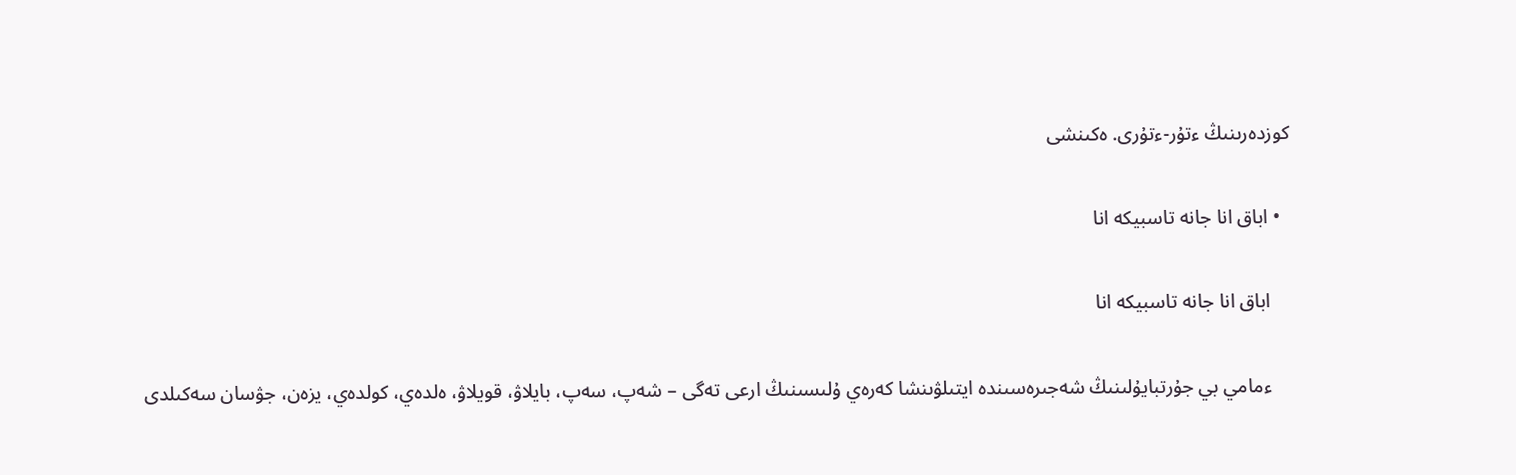كوزدەرىنىڭ ءتۇر-ءتۇرى. ەكىنشى

  • اباق انا جانە تاسبيكە انا

    اباق انا جانە تاسبيكە انا

    ءمامي بي جۇرتبايۇلىنىڭ شەجىرەسىندە ايتىلۋىنشا كەرەي ۇلىسىنىڭ ارعى تەگى – شەپ، سەپ، بايلاۋ، قويلاۋ، ەلدەي، كولدەي، يزەن، جۋسان سەكىلدى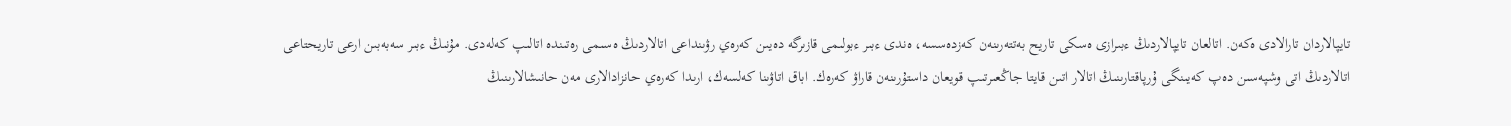تايپالاردان تارالادى ەكەن. اتالعان تايپالاردىڭ ءبىرازى ەسكى تاريح بەتتەرىنەن كەزدەسسە، ەندى ءبىر ءبولىمى قازىرگە دەيىن كەرەي رۋىنداعى اتالاردىڭ ەسىمى رەتىندە اتالىپ كەلەدى. مۇنىڭ ءبىر سەبەبىن ارعى تاريحتاعى اتالاردىڭ اتى وشپەسىن دەپ كەيىنگى ۇرپاقتارىنىڭ اتالار اتىن قايتا جاڭعىرتىپ قويعان داستۇرىنەن قاراۋ كەرەك. اباق اتاۋىنا كەلسەك، ارىدا كەرەي حانزادالارى مەن حانىشالارىنىڭ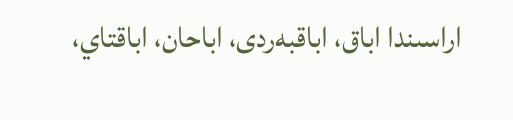اراسىندا اباق، اباقبەردى، اباحان، اباقتاي،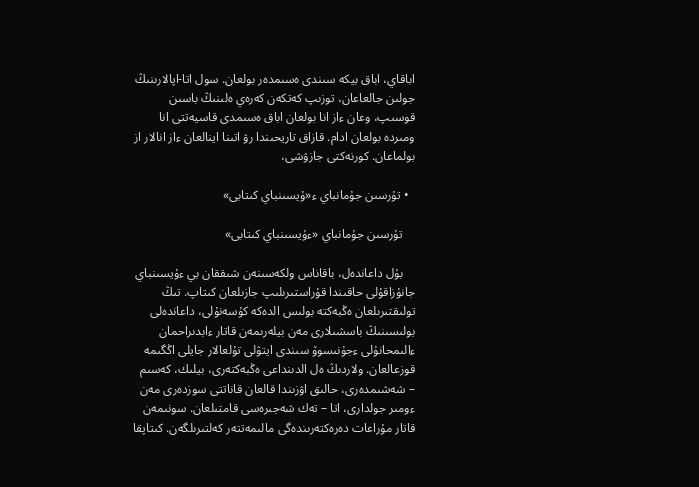اباقاي، اباق بيكە سىندى ەسىمدەر بولعان. سول اتا-اپالارىنىڭ جولىن جالعاعان، توزىپ كەتكەن كەرەي ەلىنىڭ باسىن قوسىپ، وعان ءاز انا بولعان اباق ەسىمدى قاسيەتتى انا ومىردە بولعان ادام. قازاق تاريحىندا رۋ اتىنا اينالعان ءاز انالار از بولماعان. كورنەكتى جازۋشى،

  • تۇرسىن جۇمانباي ء«ۇيسىنباي كىتابى»

    تۇرسىن جۇمانباي «ءۇيسىنباي كىتابى»

    بۇل داعاندەل، باقاناس ولكەسىنەن شىققان بي ءۇيسىنباي جانۇزاقۇلى حاقىندا قۇراستىرىلىپ جازىلعان كىتاپ. تىڭ تولىقتىرىلعان ەڭبەكتە بولىس الدەكە كۇسەنۇلى، داعاندەلى بولىسىنىڭ باسشىلارى مەن بيلەرىمەن قاتار ءابدىراحمان ءالىمحانۇلى ءجۇنىسوۆ سىندى ايتۋلى تۇلعالار جايلى اڭگىمە قوزعالعان. ولاردىڭ ەل الدىنداعى ەڭبەكتەرى، بيلىك، كەسىم – شەشىمدەرى، حالىق اۋزىندا قالعان قاناتتى سوزدەرى مەن ءومىر جولدارى، اتا – تەك شەجىرەسى قامتىلعان. سونىمەن قاتار مۇراعات دەرەكتەرىندەگى مالىمەتتەر كەلتىرىلگەن. كىتاپقا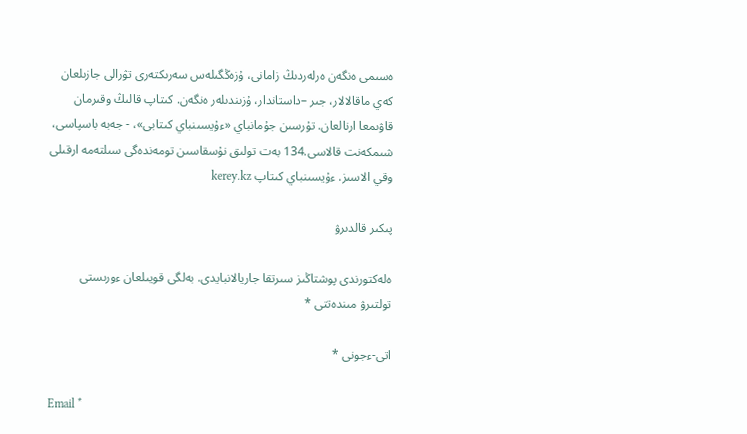ەسىمى ەنگەن ەرلەردىڭ زامانى، ۇزەڭگىلەس سەرىكتەرى تۋرالى جازىلعان كەي ماقالالار، جىر –داستاندار، ۇزىندىلەر ەنگەن. كىتاپ قالىڭ وقىرمان قاۋىمعا ارنالعان. تۇرسىن جۇمانباي «ءۇيسىنباي كىتابى»، - جەبە باسپاسى، شىمكەنت قالاسى.134 بەت تولىق نۇسقاسىن تومەندەگى سىلتەمە ارقىلى وقي الاسىز. ءۇيسىنباي كىتاپ kerey.kz

پىكىر قالدىرۋ

ەلەكتورندى پوشتاڭىز سىرتقا جاريالانبايدى. بەلگى قويىلعان ءورىستى تولتىرۋ مىندەتتى *

اتى-ءجونى *

Email *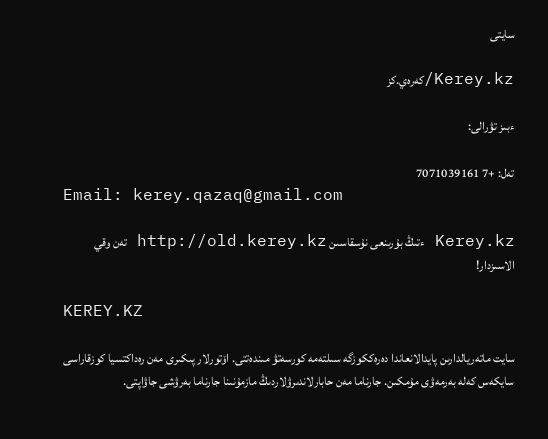سايتى

Kerey.kz/كەرەي.كز

ءبىز تۋرالى:

تەل: +7 7071039161
Email: kerey.qazaq@gmail.com

Kerey.kz ءتىڭ بۇرىنعى نۇسقاسىن http://old.kerey.kz تەن وقي الاسىزدار!

KEREY.KZ

سايت ماتەريالدارىن پايدالانعاندا دەرەككوزگە سىلتەمە كورسەتۋ مىندەتتى. اۆتورلار پىكىرى مەن رەداكتسيا كوزقاراسى سايكەس كەلە بەرمەۋى مۇمكىن. جارناما مەن حابارلاندىرۋلاردىڭ مازمۇنىنا جارناما بەرۋشى جاۋاپتى.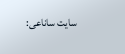سايت ساناعى: